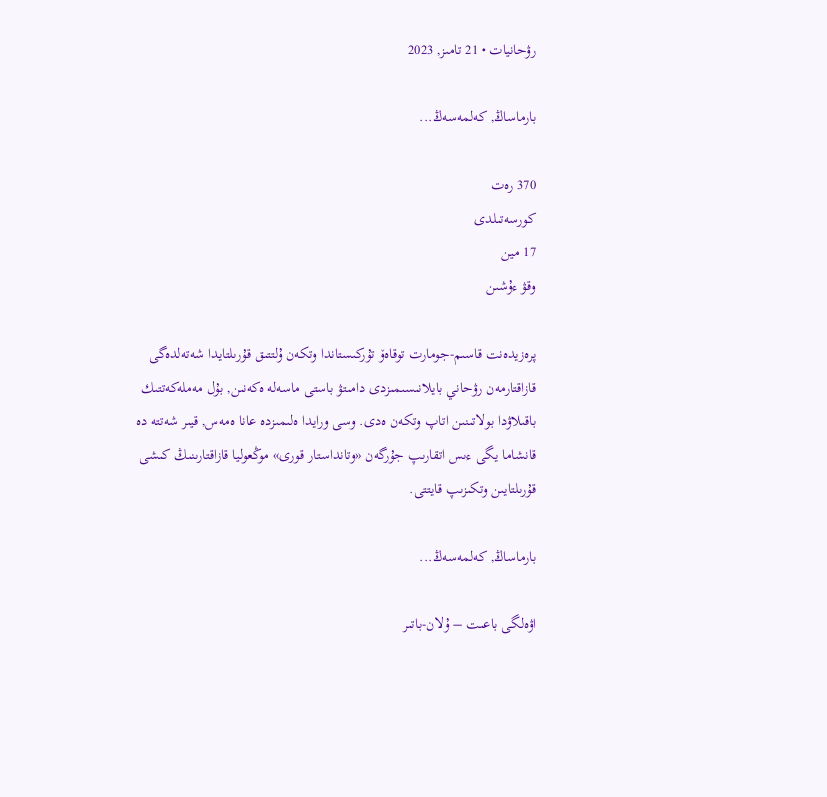رۋحانيات • 21 تامىز, 2023

بارماساڭ, كەلمەسەڭ...

370 رەت
كورسەتىلدى
17 مين
وقۋ ءۇشىن

پرەزيدەنت قاسىم-جومارت توقاەۆ تۇركىستاندا وتكەن ۇلتتىق قۇرىلتايدا شەتەلدەگى قازاقتارمەن رۋحاني بايلانىسىمىزدى دامىتۋ باستى ماسەلە ەكەنىن, بۇل مەملەكەتتىك باقىلاۋدا بولاتىنىن اتاپ وتكەن ەدى. وسى ورايدا ەلىمىزدە عانا ەمەس, قيىر شەتتە دە قانشاما يگى ءىس اتقارىپ جۇرگەن «وتانداستار قورى» موڭعوليا قازاقتارىنىڭ كىشى قۇرىلتايىن وتكىزىپ قايتتى.

بارماساڭ, كەلمەسەڭ...

اۋەلگى باعىت – ۇلان-باتىر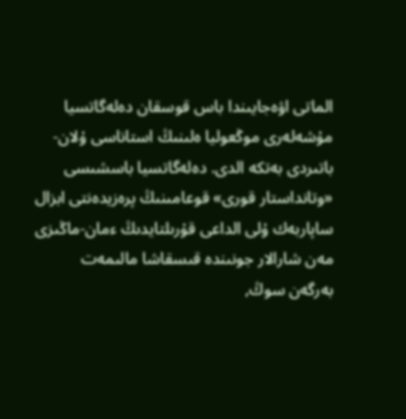الماتى اۋەجايىندا باس قوسقان دەلەگاتسيا مۇشەلەرى موڭعوليا ەلىنىڭ استاناسى ۇلان-باتىردى بەتكە الدى. دەلەگاتسيا باسشىسى «وتانداستار قورى» قوعامىنىڭ پرەزيدەنتى ابزال ساپاربەك ۇلى الداعى قۇرىلتايدىڭ ءمان-ماڭىزى مەن شارالار جونىندە قىسقاشا مالىمەت بەرگەن سوڭ,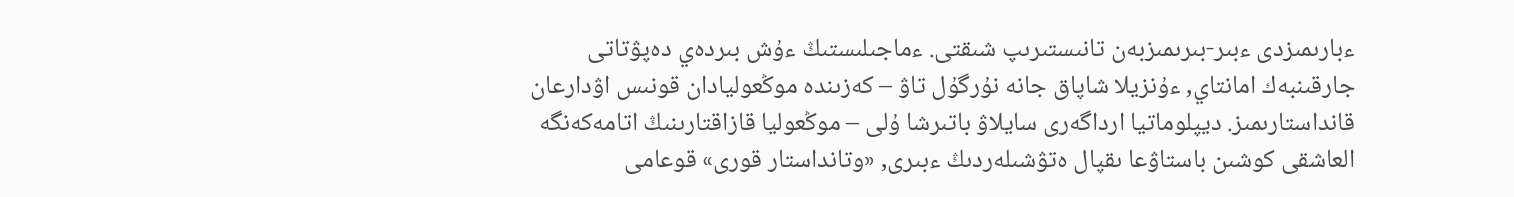ءبارىمىزدى ءبىر-بىرىمىزبەن تانىستىرىپ شىقتى. ءماجىلىستىڭ ءۇش بىردەي دەپۋتاتى جارقىنبەك امانتاي, ءۇنزيلا شاپاق جانە نۇرگۇل تاۋ – كەزىندە موڭعوليادان قونىس اۋدارعان قانداستارىمىز. ديپلوماتيا ارداگەرى سايلاۋ باتىرشا ۇلى – موڭعوليا قازاقتارىنىڭ اتامەكەنگە العاشقى كوشىن باستاۋعا ىقپال ەتۋشىلەردىڭ ءبىرى, «وتانداستار قورى» قوعامى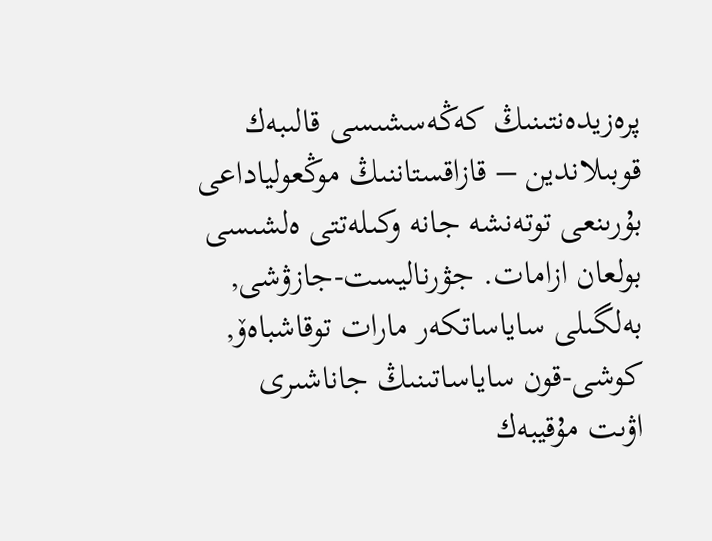پرەزيدەنتىنىڭ كەڭەسشىسى قالىبەك قوبىلاندين – قازاقستاننىڭ موڭعولياداعى بۇرىنعى توتەنشە جانە وكىلەتتى ەلشىسى بولعان ازامات. جۋرناليست-جازۋشى, بەلگىلى ساياساتكەر مارات توقاشباەۆ, كوشى-قون ساياساتىنىڭ جاناشىرى اۋىت مۇقيبەك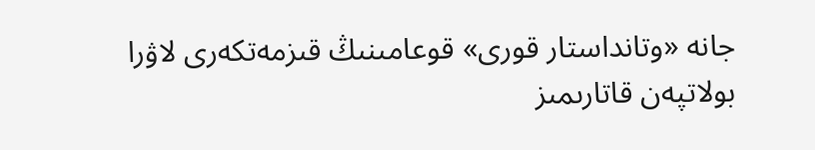جانە «وتانداستار قورى» قوعامىنىڭ قىزمەتكەرى لاۋرا بولاتپەن قاتارىمىز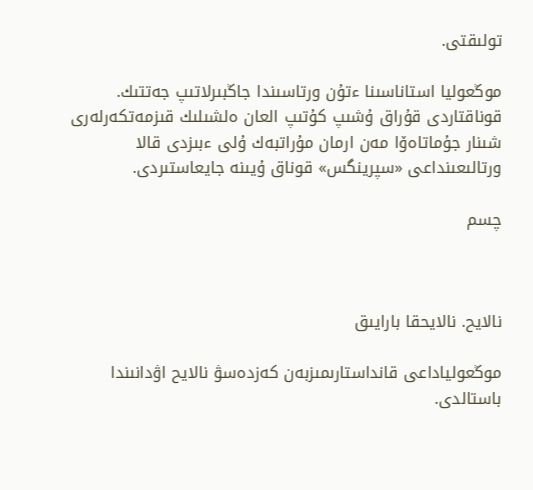تولىقتى.

موڭعوليا استاناسىنا ءتۇن ورتاسىندا جاڭبىرلاتىپ جەتتىك. قوناقتاردى قۇراق ۇشىپ كۇتىپ العان ەلشىلىك قىزمەتكەرلەرى شىنار جۇماتاەۆا مەن ارمان مۇراتبەك ۇلى ءبىزدى قالا ورتالىعىنداعى «سپرينگس» قوناق ۇيىنە جايعاستىردى.

چسم



نالايح. نالايحقا بارايىق

موڭعولياداعى قانداستارىمىزبەن كەزدەسۋ نالايح اۋدانىندا باستالدى.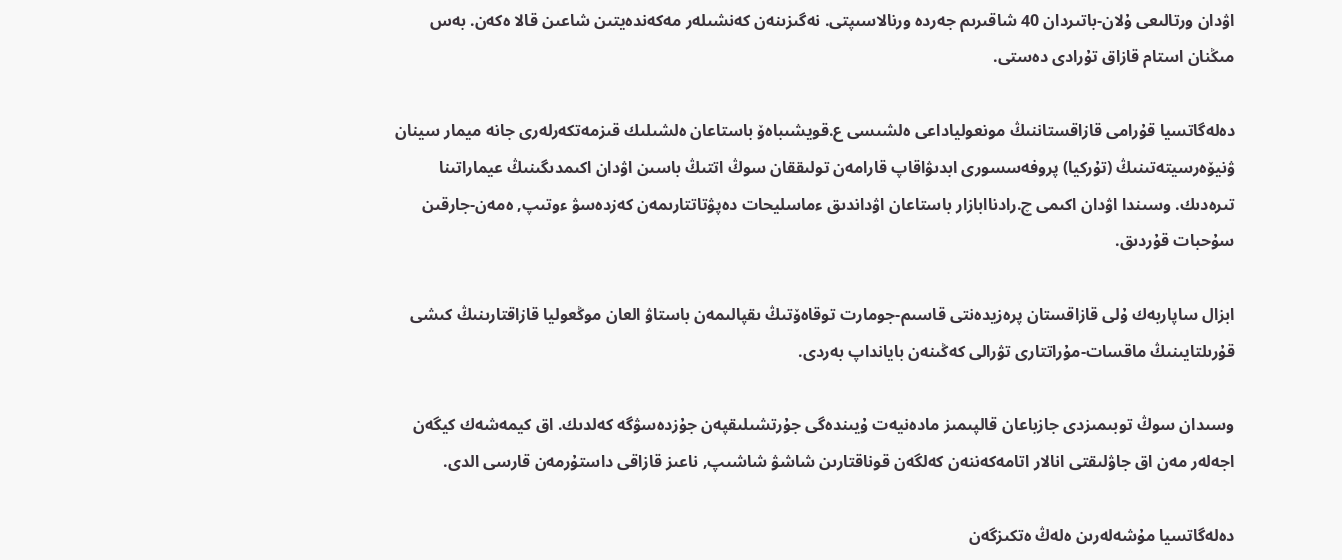اۋدان ورتالىعى ۇلان-باتىردان 40 شاقىرىم جەردە ورنالاسىپتى. نەگىزىنەن كەنشىلەر مەكەندەيتىن شاعىن قالا ەكەن. بەس مىڭنان استام قازاق تۇرادى دەستى.

دەلەگاتسيا قۇرامى قازاقستاننىڭ مونعولياداعى ەلشىسى ع.قويشىباەۆ باستاعان ەلشىلىك قىزمەتكەرلەرى جانە ميمار سينان ۋنيۆەرسيتەتىنىڭ (تۇركيا) پروفەسسورى ابدىۋاقاپ قارامەن تولىققان سوڭ اتتىڭ باسىن اۋدان اكىمدىگىنىڭ عيماراتىنا تىرەدىك. وسىندا اۋدان اكىمى چ.رادناابازار باستاعان اۋداندىق ءماسليحات دەپۋتاتتارىمەن كەزدەسۋ ءوتىپ, ەمەن-جارقىن سۇحبات قۇردىق.

ابزال ساپاربەك ۇلى قازاقستان پرەزيدەنتى قاسىم-جومارت توقاەۆتىڭ ىقپالىمەن باستاۋ العان موڭعوليا قازاقتارىنىڭ كىشى قۇرىلتايىنىڭ ماقسات-مۇراتتارى تۋرالى كەڭىنەن بايانداپ بەردى.

وسىدان سوڭ توبىمىزدى جازباعان قالپىمىز مادەنيەت ۇيىندەگى جۇرتشىلىقپەن جۇزدەسۋگە كەلدىك. اق كيمەشەك كيگەن اجەلەر مەن اق جاۋلىقتى انالار اتامەكەننەن كەلگەن قوناقتارىن شاشۋ شاشىپ, ناعىز قازاقى داستۇرمەن قارسى الدى.

دەلەگاتسيا مۇشەلەرىن ەلەڭ ەتكىزگەن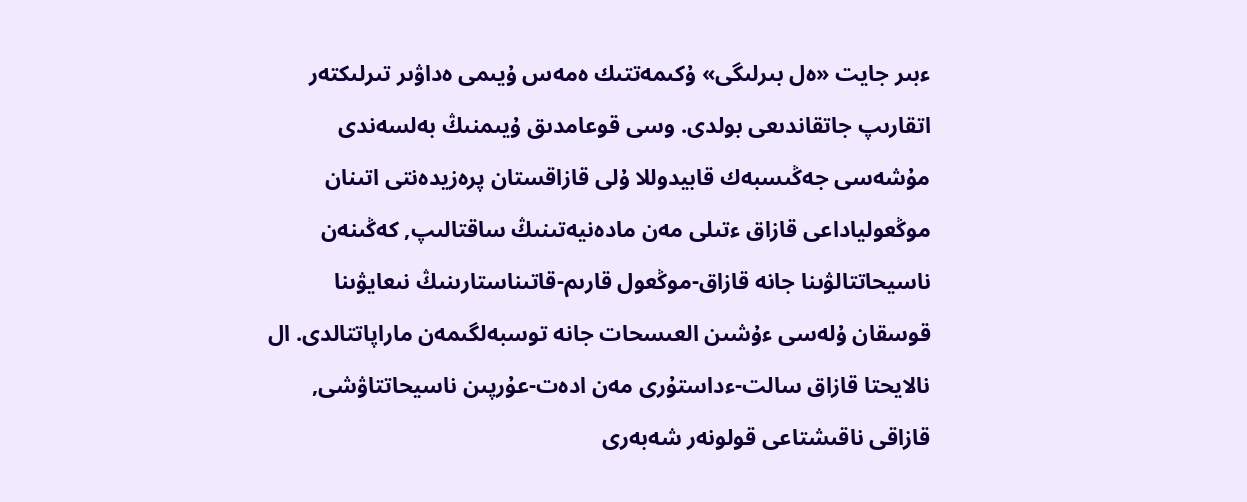ءبىر جايت «ەل بىرلىگى» ۇكىمەتتىك ەمەس ۇيىمى ەداۋىر تىرلىكتەر اتقارىپ جاتقاندىعى بولدى. وسى قوعامدىق ۇيىمنىڭ بەلسەندى مۇشەسى جەڭىسبەك قابيدوللا ۇلى قازاقستان پرەزيدەنتى اتىنان موڭعولياداعى قازاق ءتىلى مەن مادەنيەتىنىڭ ساقتالىپ, كەڭىنەن ناسيحاتتالۋىنا جانە قازاق-موڭعول قارىم-قاتىناستارىنىڭ نىعايۋىنا قوسقان ۇلەسى ءۇشىن العىسحات جانە توسبەلگىمەن ماراپاتتالدى. ال نالايحتا قازاق سالت-ءداستۇرى مەن ادەت-عۇرپىن ناسيحاتتاۋشى, قازاقى ناقىشتاعى قولونەر شەبەرى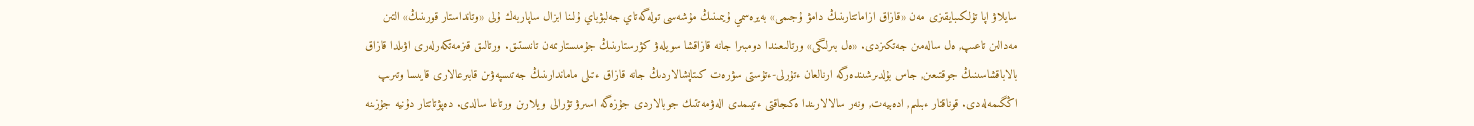سايلاۋ اپا تۇلكىبايقىزى مەن «قازاق ازاماتتارىنىڭ دامۋ ۇجىمى» بەيرەسمي ۇيىمىنىڭ مۇشەسى تولەگەتاي جەلبۋباي ۇلىنا ابزال ساپاربەك ۇلى «وتانداستار قورىنىڭ» التىن مەدالىن تاعىپ, ەل سالەمىن جەتكىزدى. «ەل بىرلىگى» ورتالىعىندا دومبىرا جانە قازاقشا سويلەۋ كۋرستارىنىڭ جۇمىستارىمەن تانىستىق. ورتالىق قىزمەتكەرلەرى اۋىلدا قازاق بالاباقشاسىنىڭ جوقتىعىن, جاس بۇلدىرشىندەرگە ارنالعان ءتۇرلى-ءتۇستى سۋرەت كىتاپشالاردىڭ جانە قازاق ءتىلى ماماندارىنىڭ جەتىسپەۋىن قابىرعالارى قايىسا وتىرىپ اڭگىمەلەدى. قوناقتار ءبىلىم, ادەبيەت, ونەر سالالارىندا ەكىجاقتى ءتيىمدى الەۋمەتتىك جوبالاردى جۇزەگە اسىرۋ تۋرالى ويلارىن ورتاعا سالدى. دەپۋتاتتار دۇنيە جۇزىنە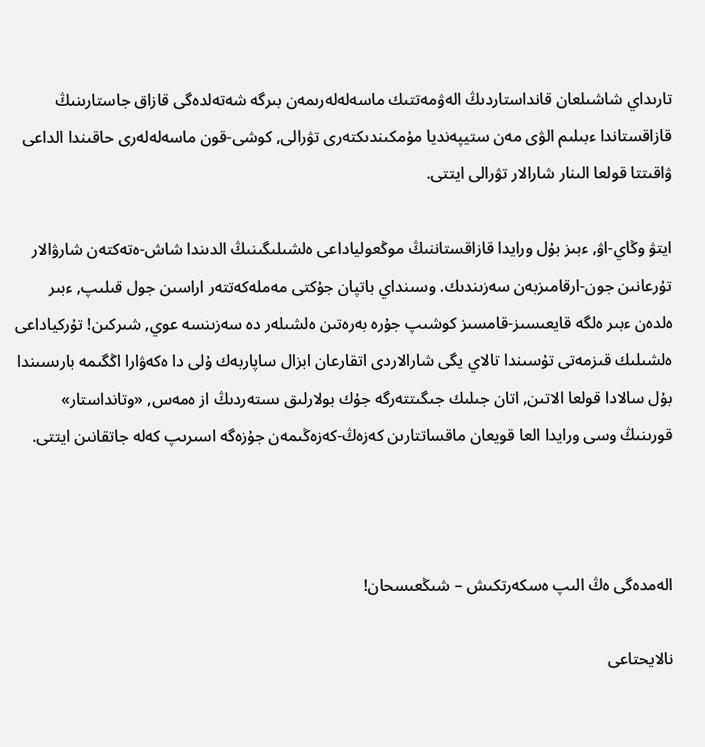تارىداي شاشىلعان قانداستاردىڭ الەۋمەتتىك ماسەلەلەرىمەن بىرگە شەتەلدەگى قازاق جاستارىنىڭ قازاقستاندا ءبىلىم الۋى مەن ستيپەنديا مۇمكىندىكتەرى تۋرالى, كوشى-قون ماسەلەلەرى حاقىندا الداعى ۋاقىتتا قولعا الىنار شارالار تۋرالى ايتتى.

ايتۋ وڭاي-اۋ, ءبىز بۇل ورايدا قازاقستاننىڭ موڭعولياداعى ەلشىلىگىنىڭ الدىندا شاش-ەتەكتەن شارۋالار تۇرعانىن جون-ارقامىزبەن سەزىندىك. وسىنداي باتپان جۇكتى مەملەكەتتەر اراسىن جول قىلىپ, ءبىر ەلدەن ءبىر ەلگە قايعىسىز-قامسىز كوشىپ جۇرە بەرەتىن ەلشىلەر دە سەزىنسە عوي, شىركىن! تۇركياداعى ەلشىلىك قىزمەتى تۇسىندا تالاي يگى شارالاردى اتقارعان ابزال ساپاربەك ۇلى دا ەكەۋارا اڭگىمە بارىسىندا بۇل سالادا قولعا الاتىن, اتان جىلىك جىگىتتەرگە جۇك بولارلىق ىستەردىڭ از ەمەس, «وتانداستار» قورىنىڭ وسى ورايدا العا قويعان ماقساتتارىن كەزەڭ-كەزەڭىمەن جۇزەگە اسىرىپ كەلە جاتقانىن ايتتى.



الەمدەگى ەڭ الىپ ەسكەرتكىش – شىڭعىسحان!

نالايحتاعى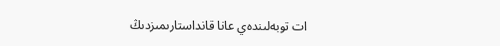ات توبەلىندەي عانا قانداستارىمىزدىڭ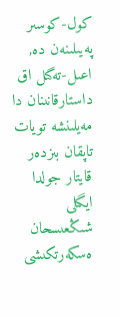كول-كوسىر پەيىلىنەن دە, اعىل-تەگىل اق داستارقانىنان دا مەيلىنشە تويات تاپقان بىزدەر قايتار جولدا ايگىلى شىڭعىسحان ەسكەرتكىشى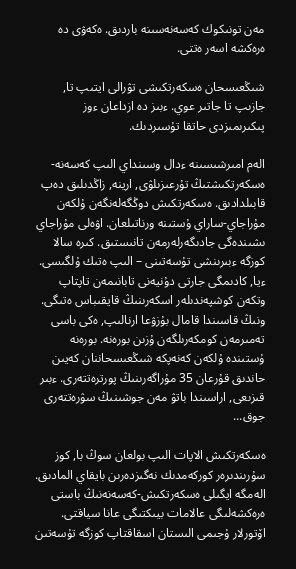مەن تونىكوك كەسەنەسىنە باردىق. ەكەۋى دە ەرەكشە اسەر ەتتى.

شىڭعىسحان ەسكەرتكىشى تۋرالى ايتىپ تا, جازىپ تا جاتىر عوي. ءبىز دە ازداعان ءوز پىكىرىمىزدى حاتقا تۇسىردىك.

الەم امىرشىسىنە ءدال وسىنداي الىپ كەسەنە-ەسكەرتكىشتىڭ تۇرعىزىلۋى, ارينە, زاڭدىلىق دەپ قابىلدادىق. ەسكەرتكىش دوڭگەلەنگەن ۇلكەن مۇراجاي-ساراي ۇستىنە ورناتىلعان. اۋەلى مۇراجاي ىشىندەگى جادىگەرلەرمەن تانىستىق. كىرە سالا كوزگە ءبىرىنشى تۇسەتىنى – الىپ ەتىك ۇلگىسى. ءيا, كادىمگى جارتى دۇنيەنى تابانىمەن تاپتاپ وتكەن كوشپەندىلەر اسكەرىنىڭ قايقىباس ەتىگى. ونىڭ قاسىندا قامال بۇزۋعا ارنالىپ, ەكى باسى تەمىرمەن كومكەرىلگەن ۇزىن بورەنە. بورەنە ۇستىندە ۇلكەن كەنەپكە شىڭعىسحاننان كەيىن حاندىق قۇرعان 35 مۇراگەرىنىڭ پورترەتتەرى. ءبىر قىزىعى, اراسىندا باتۋ مەن جوشىنىڭ سۋرەتتەرى جوق...

ەسكەرتكىش الاپات الىپ بولعان سوڭ با, كوز سۇرىندىرەر كوركەمدىك نەگىزدەرىن بايقاي المادىق. الەمگە ايگىلى ەسكەرتكىش-كەسەنەنىڭ باستى ەرەكشەلىگى عالامات بيىكتىگى عانا سياقتى. اۆتورلار ۇجىمى الىستان اسقاقتاپ كوزگە تۇسەتىن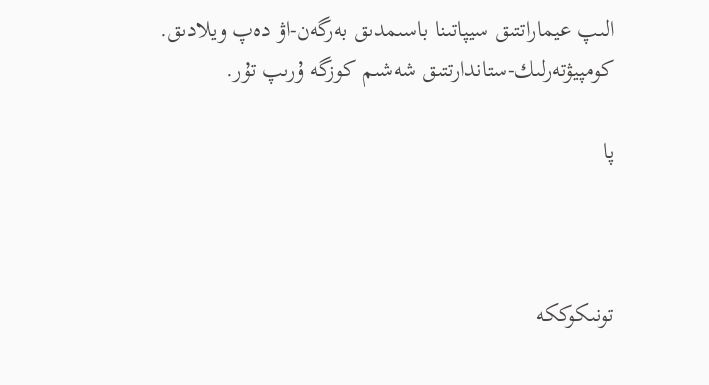الىپ عيماراتتىق سيپاتىنا باسىمدىق بەرگەن-اۋ دەپ ويلادىق. كومپيۋتەرلىك-ستاندارتتىق شەشىم كوزگە ۇرىپ تۇر.

پا



تونىكوككە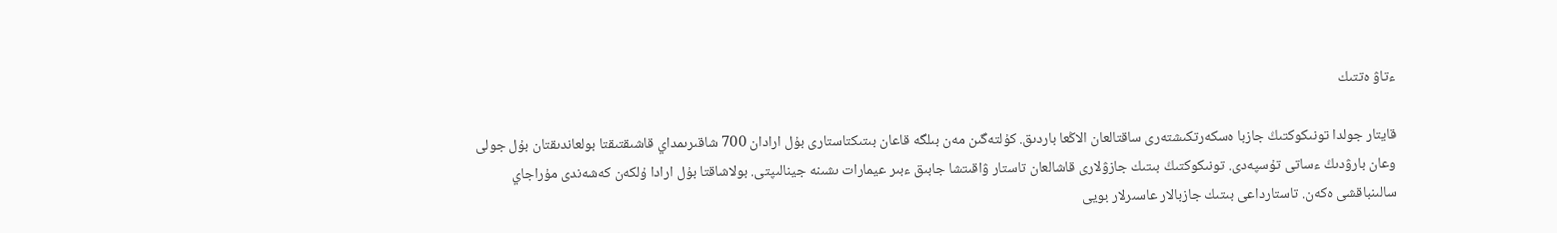ءتاۋ ەتتىك

قايتار جولدا تونىكوكتىڭ جازبا ەسكەرتكىشتەرى ساقتالعان الاڭعا باردىق. كۇلتەگىن مەن بىلگە قاعان بىتىكتاستارى بۇل ارادان 700 شاقىرىمداي قاشىقتىقتا بولعاندىقتان بۇل جولى وعان بارۋدىڭ ءساتى تۇسپەدى. تونىكوكتىڭ بىتىك جازۋلارى قاشالعان تاستار ۋاقىتشا جابىق ءبىر عيمارات ىشىنە جينالىپتى. بولاشاقتا بۇل ارادا ۇلكەن كەشەندى مۇراجاي سالىنباقشى ەكەن. تاستارداعى بىتىك جازبالار عاسىرلار بويى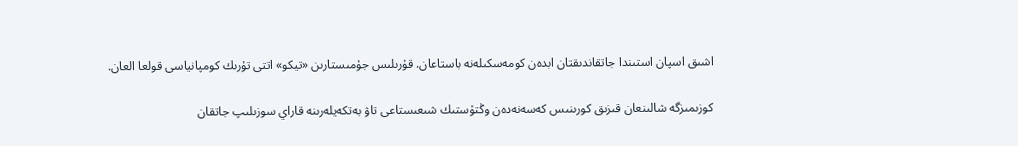اشىق اسپان استىندا جاتقاندىقتان ابدەن كومەسكىلەنە باستاعان. قۇرىلىس جۇمىستارىن «تيكو» اتتى تۇرىك كومپانياسى قولعا العان.

كوزىمىزگە شالىنعان قىزىق كورىنىس كەسەنەدەن وڭتۇستىك شىعىستاعى تاۋ بەتكەيلەرىنە قاراي سوزىلىپ جاتقان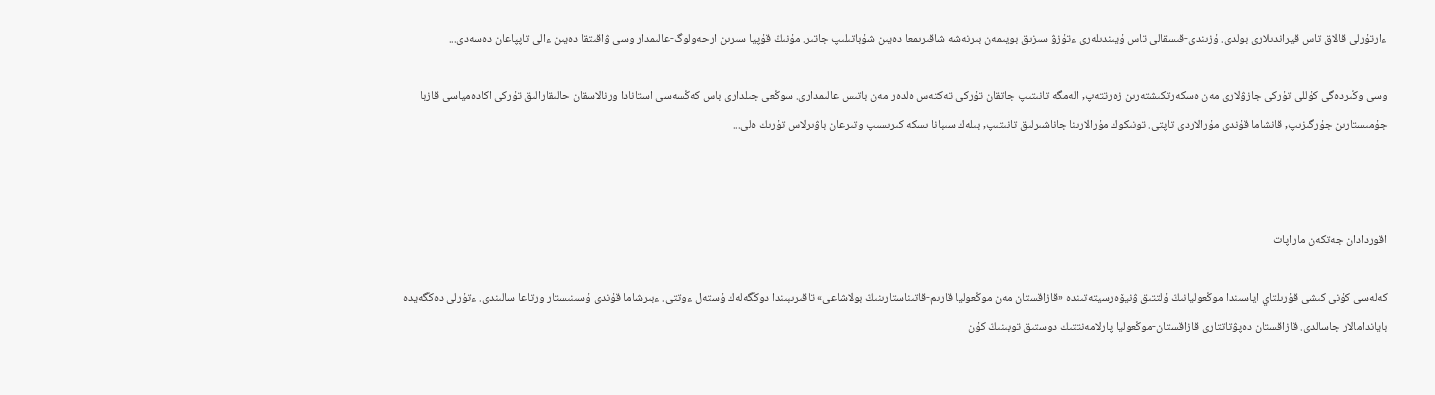ءارتۇرلى قالاق تاس قيراندىلارى بولدى. ۇزىندى-قىسقالى تاس ۇيىندىلەرى ءتۇزۋ سىزىق بويىمەن بىرنەشە شاقىرىمعا دەيىن شۇباتىلىپ جاتىر. مۇنىڭ قۇپيا سىرىن ارحەولوگ-عالىمدار وسى ۋاقىتقا دەيىن ءالى تاپپاعان دەسەدى...

وسى وڭىردەگى كۇللى تۇركى جازۋلارى مەن ەسكەرتكىشتەرىن زەرتتەپ, الەمگە تانىتىپ جاتقان تۇركى تەكتەس ەلدەر مەن باتىس عالىمدارى. سوڭعى جىلدارى باس كەڭسەسى استانادا ورنالاسقان حالىقارالىق تۇركى اكادەمياسى قازبا جۇمىستارىن جۇرگىزىپ, قانشاما قۇندى مۇرالاردى تاپتى. تونىكوك مۇرالارىنا جاناشىرلىق تانىتىپ, بىلەك سىبانا ىسكە كىرىسىپ وتىرعان باۋىرلاس تۇرىك ەلى...



اقوردادان جەتكەن ماراپات

كەلەسى كۇنى كىشى قۇرىلتاي اياسىندا موڭعوليانىڭ ۇلتتىق ۋنيۆەرسيتەتىندە «قازاقستان مەن موڭعوليا قارىم-قاتىناستارىنىڭ بولاشاعى» تاقىرىبىندا دوڭگەلەك ۇستەل ءوتتى. ءبىرشاما قۇندى ۇسىنىستار ورتاعا سالىندى. ءتۇرلى دەڭگەيدە باياندامالار جاسالدى. قازاقستان دەپۋتاتتارى قازاقستان-موڭعوليا پارلامەنتتىك دوستىق توبىنىڭ كۇن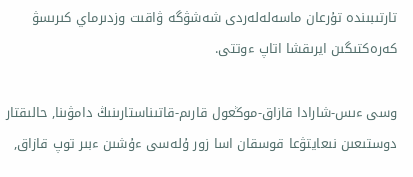تارتىبىندە تۇرعان ماسەلەلەردى شەشۋگە ۋاقىت وزدىرماي كىرىسۋ كەرەكتىگىن ايرىقشا اتاپ ءوتتى.

وسى ءىس-شارادا قازاق-موڭعول قارىم-قاتىناستارىنىڭ دامۋىنا, حالىقتار دوستىعىن نىعايتۋعا قوسقان اسا زور ۇلەسى ءۇشىن ءبىر توپ قازاق,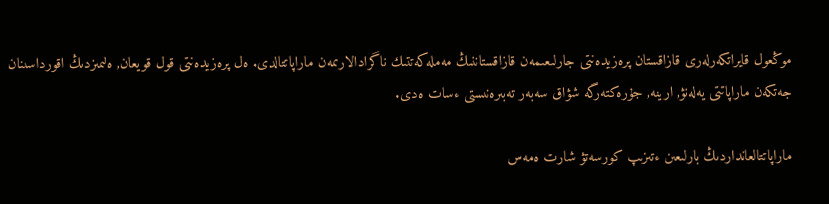موڭعول قايراتكەرلەرى قازاقستان پرەزيدەنتى جارلىعىمەن قازاقستاننىڭ مەملەكەتتىك ناگرادالارىمەن ماراپاتتالدى. ەل پرەزيدەنتى قول قويعان, ەلىمىزدىڭ اقورداسىنان جەتكەن ماراپاتتى يەلەنۋ, ارينە, جۇرەكتەرگە شۋاق سەبەر تەبىرەنىستى ءسات ەدى.

ماراپاتتالعانداردىڭ بارلىعىن ءتىزىپ كورسەتۋ شارت ەمەس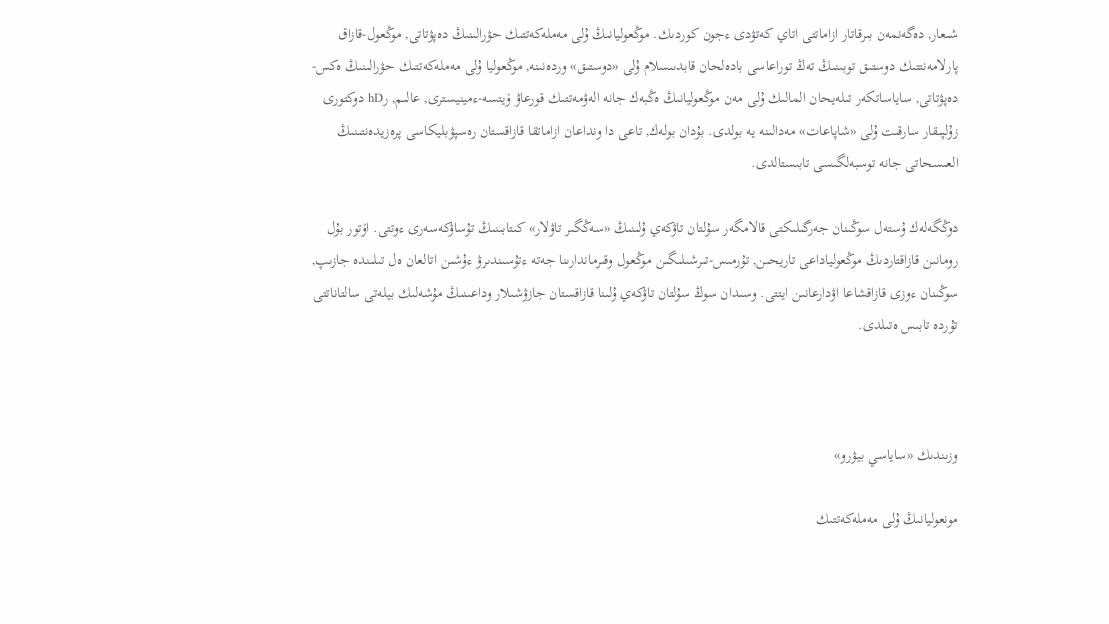شىعار, دەگەنمەن بىرقاتار ازاماتتى اتاي كەتۋدى ءجون كوردىك. موڭعوليانىڭ ۇلى مەملەكەتتىك حۋرالىنىڭ دەپۋتاتى, موڭعول-قازاق پارلامەنتتىك دوستىق توبىنىڭ تەڭ توراعاسى بادەلحان قابدىىسلام ۇلى «دوستىق» وردەنىنە, موڭعوليا ۇلى مەملەكەتتىك حۋرالىنىڭ ەكس-دەپۋتاتى, ساياساتكەر تىلەيحان المالىك ۇلى مەن موڭعوليانىڭ ەڭبەك جانە الەۋمەتتىك قورعاۋ ۆيتسە-ءمينيسترى, عالىم, رhD دوكتورى زۇلپىقار سارقىت ۇلى «شاپاعات» مەدالىنە يە بولدى. بۇدان بولەك, تاعى دا ونداعان ازاماتقا قازاقستان رەسپۋبليكاسى پرەزيدەنتىنىڭ العىسحاتى جانە توسبەلگىسى تابىستالدى.

دوڭگەلەك ۇستەل سوڭىنان جەرگىلىكتى قالامگەر سۇلتان تاۋكەي ۇلىنىڭ «سەڭگىر تاۋلار» كىتابىنىڭ تۇساۋكەسەرى ءوتتى. اۆتور بۇل رومانىن قازاقتاردىڭ موڭعولياداعى تاريحىن, تۇرمىس-تىرشىلىگىن موڭعول وقىرماندارىنا جەتە ءتۇسىندىرۋ ءۇشىن اتالعان ەل تىلىندە جازىپ, سوڭىنان ءوزى قازاقشاعا اۋدارعانىن ايتتى. وسىدان سوڭ سۇلتان تاۋكەي ۇلىنا قازاقستان جازۋشىلار وداعىنىڭ مۇشەلىك بيلەتى سالتاناتتى تۇردە تابىس ەتىلدى.



وزىندىك «ساياسي بيۋرو»

مونعوليانىڭ ۇلى مەملەكەتتىك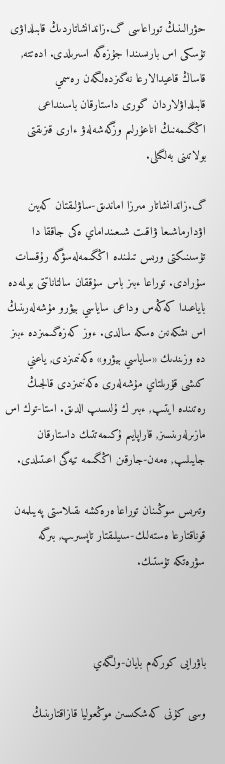حۋرالىنىڭ توراعاسى گ.زاندانشاتاردىڭ قابىلداۋى تۇسكى اس بارىسىندا جۇزەگە اسىرىلدى. ادەتتە, قاساڭ قاعيدالارعا نەگىزدەلگەن رەسمي قابىلداۋلاردان گورى داستارقان باسىنداعى اڭگىمەنىڭ اناعۇرلىم وزگەشەلەۋ ءارى قىزىقتى بولاتىنى بەلگىلى.

گ.زاندانشاتار مىرزا اماندىق-ساۋلىقتان كەيىن اۋدارماشىعا ۋاقىت شىعىنداماي ەكى جاققا دا تۇسىنىكتى ورىس تىلىندە اڭگىمەلەسۋگە رۇقسات سۇرادى. توراعا ءبىز باس سۇققان سالتاناتتى بولمەدە باياعىدا كەڭەس وداعى ساياسي بيۋرو مۇشەلەرىنىڭ اس ىشكەنىن ەسكە سالدى. ءوز كەزەگىمىزدە ءبىز دە وزىندىك «ساياسي بيۋرو» ەكەنىمىزدى, ياعني كىشى قۇرىلتاي مۇشەلەرى ەكەنىمىزدى قالجىڭ رەتىندە ايتىپ, ءبىر ك ۇلىسىپ الدىق. استا-توك اس مازىرلەرىنسىز, قاراپايىم ۇكىمەتتىك داستارقان جايىلىپ, ەمەن-جارقىن اڭگىمە تيەگى اعىتىلدى.

وتىرىس سوڭىنان توراعا ەرەكشە ىقىلاستى پەيىلمەن قوناقتارعا ەستەلىك-سىيلىقتار تاپسىرىپ, بىرگە سۋرەتكە تۇستىك.



باۋرايى كوركەم بايان-ولگەي

وسى كۇنى كەشكىسىن موڭعوليا قازاقتارىنىڭ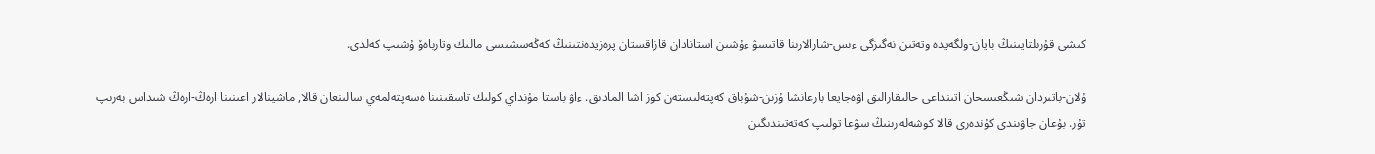كىشى قۇرىلتايىنىڭ بايان-ولگەيدە وتەتىن نەگىزگى ءىس-شارالارىنا قاتىسۋ ءۇشىن استانادان قازاقستان پرەزيدەنتىنىڭ كەڭەسشىسى مالىك وتارباەۆ ۇشىپ كەلدى.

ۇلان-باتىردان شىڭعىسحان اتىنداعى حالىقارالىق اۋەجايعا بارعانشا ۇزىن-شۇباق كەپتەلىستەن كوز اشا المادىق. ءاۋ باستا مۇنداي كولىك تاسقىنىنا ەسەپتەلمەي سالىنعان قالا, ماشينالار اعىنىنا ارەڭ-ارەڭ شىداس بەرىپ تۇر. بۇعان جاۋىندى كۇندەرى قالا كوشەلەرىنىڭ سۋعا تولىپ كەتەتىندىگىن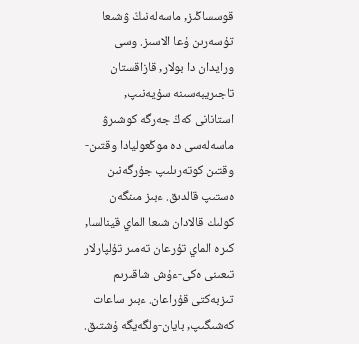قوسساڭىز, ماسەلەنىڭ ۋشىعا تۇسەرىن ۇعا الاسىز. وسى ورايدان دا بولار, قازاقستان تاجىريبەسىنە سۇيەنىپ, استانانى كەڭ جەرگە كوشىرۋ ماسەلەسى دە موڭعوليادا وقتىن-وقتىن كوتەرىلىپ جۇرگەنىن ەستىپ قالدىق. ءبىز مىنگەن كولىك قالادان شىعا الماي قينالسا, كىرە الماي تۇرعان تەمىر تۇلپارلار تىعىنى ەكى-ءۇش شاقىرىم تىزبەكتى قۇراعان. ءبىر ساعات كەشىگىپ, بايان-ولگەيگە ۇشتىق.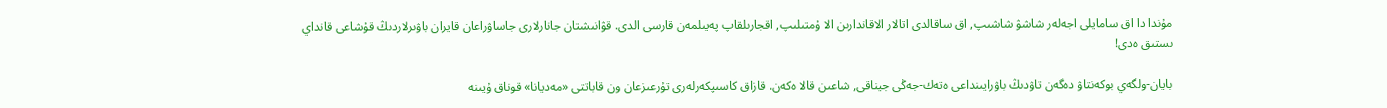مۇندا دا اق سامايلى اجەلەر شاشۋ شاشىپ, اق ساقالدى اتالار الاقاندارىن الا ۇمتىلىپ, اقجارىلقاپ پەيىلمەن قارسى الدى. قۋانىشتان جانارلارى جاساۋراعان قايران باۋىرلاردىڭ قۇشاعى قانداي ىستىق ەدى!

بايان-ولگەي بوكەنتاۋ دەگەن تاۋدىڭ باۋرايىنداعى ەتەك-جەڭى جيناقى, شاعىن قالا ەكەن. قازاق كاسىپكەرلەرى تۇرعىزعان ون قاباتتى «مەديانا» قوناق ۇيىنە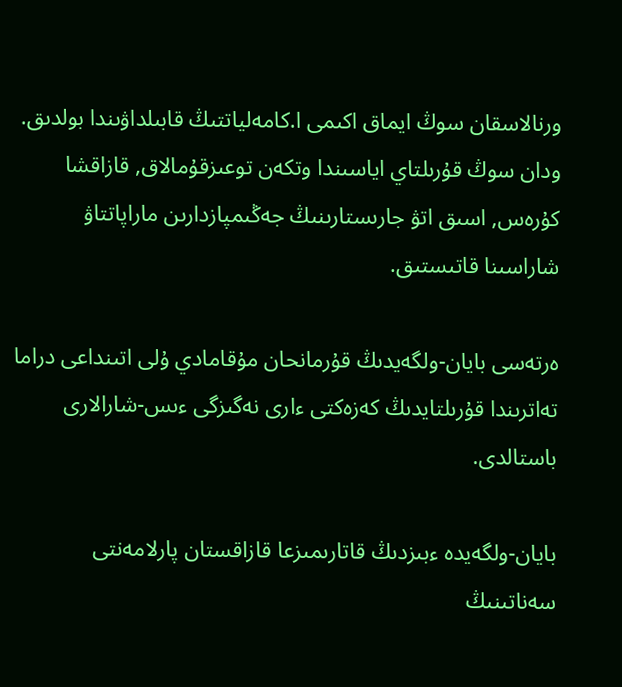ورنالاسقان سوڭ ايماق اكىمى ا.كامەلياتتىڭ قابىلداۋىندا بولدىق. ودان سوڭ قۇرىلتاي اياسىندا وتكەن توعىزقۇمالاق, قازاقشا كۇرەس, اسىق اتۋ جارىستارىنىڭ جەڭىمپازدارىن ماراپاتتاۋ شاراسىنا قاتىستىق.

ەرتەسى بايان-ولگەيدىڭ قۇرمانحان مۇقامادي ۇلى اتىنداعى دراما تەاترىندا قۇرىلتايدىڭ كەزەكتى ءارى نەگىزگى ءىس-شارالارى باستالدى.

بايان-ولگەيدە ءبىزدىڭ قاتارىمىزعا قازاقستان پارلامەنتى سەناتىنىڭ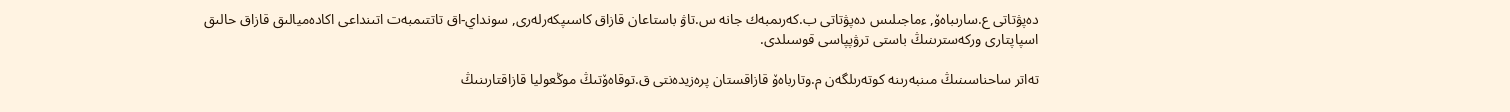دەپۋتاتى ع.سارىباەۆ, ءماجىلىس دەپۋتاتى ب.كەرىمبەك جانە س.تاۋ باستاعان قازاق كاسىپكەرلەرى, سونداي-اق تاتتىمبەت اتىنداعى اكادەميالىق قازاق حالىق اسپاپتارى وركەسترىنىڭ باستى ترۋپپاسى قوسىلدى.

تەاتر ساحناسىنىڭ مىنبەرىنە كوتەرىلگەن م.وتارباەۆ قازاقستان پرەزيدەنتى ق.توقاەۆتىڭ موڭعوليا قازاقتارىنىڭ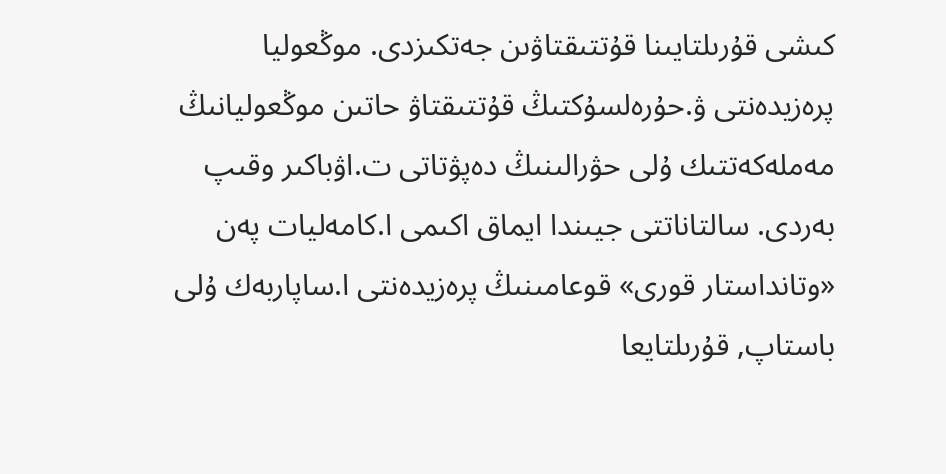كىشى قۇرىلتايىنا قۇتتىقتاۋىن جەتكىزدى. موڭعوليا پرەزيدەنتى ۋ.حۇرەلسۇكتىڭ قۇتتىقتاۋ حاتىن موڭعوليانىڭ مەملەكەتتىك ۇلى حۋرالىنىڭ دەپۋتاتى ت.اۋباكىر وقىپ بەردى. سالتاناتتى جيىندا ايماق اكىمى ا.كامەليات پەن «وتانداستار قورى» قوعامىنىڭ پرەزيدەنتى ا.ساپاربەك ۇلى باستاپ, قۇرىلتايعا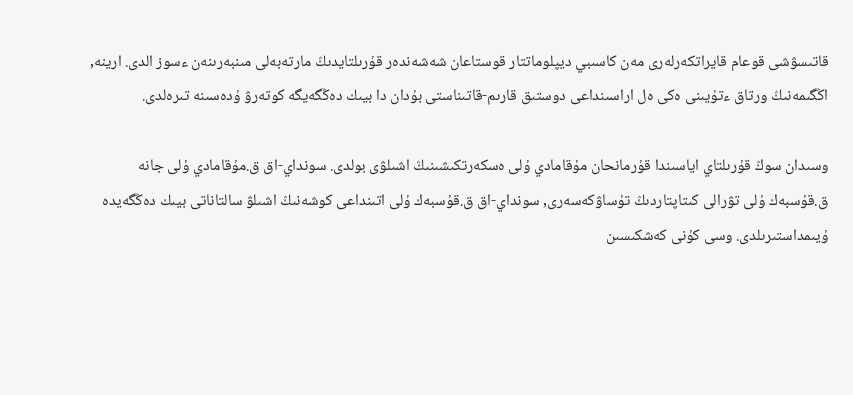قاتىسۋشى قوعام قايراتكەرلەرى مەن كاسىبي ديپلوماتتار قوستاعان شەشەندەر قۇرىلتايدىڭ مارتەبەلى مىنبەرىنەن ءسوز الدى. ارينە, اڭگىمەنىڭ ورتاق ءتۇيىنى ەكى ەل اراسىنداعى دوستىق قارىم-قاتىناستى بۇدان دا بيىك دەڭگەيگە كوتەرۋ ۇدەسىنە تىرەلدى.

وسىدان سوڭ قۇرىلتاي اياسىندا قۇرمانحان مۇقامادي ۇلى ەسكەرتكىشىنىڭ اشىلۋى بولدى. سونداي-اق ق.مۇقامادي ۇلى جانە ق.قۇسبەك ۇلى تۋرالى كىتاپتاردىڭ تۇساۋكەسەرى, سونداي-اق ق.قۇسبەك ۇلى اتىنداعى كوشەنىڭ اشىلۋ سالتاناتى بيىك دەڭگەيدە ۇيىمداستىرىلدى. وسى كۇنى كەشكىسىن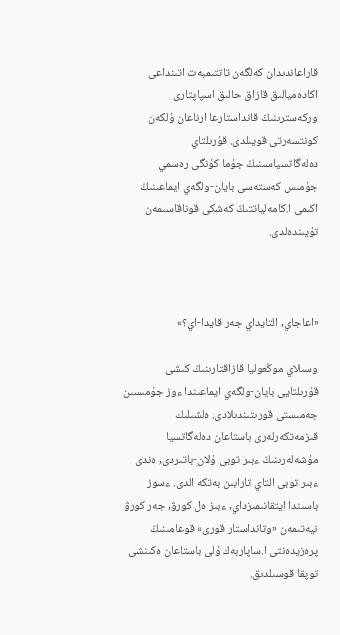قاراعاندىدان كەلگەن تاتتىمبەت اتىنداعى اكادەميالىق قازاق حالىق اسپاپتارى وركەسترىنىڭ قانداستارعا ارناعان ۇلكەن كونتسەرتى قويىلدى. قۇرىلتاي دەلەگاتسياسىنىڭ جۇما كۇنگى رەسمي جۇمىس كەستەسى بايان-ولگەي ايماعىنىڭ اكىمى ا.كامەلياتتىڭ كەشكى قوناقاسىمەن تۇيىندەلدى.



«اعاجاي, التايداي جەر قايدا-اي؟»

وسىلاي موڭعوليا قازاقتارىنىڭ كىشى قۇرىلتايى بايان-ولگەي ايماعىندا ءوز جۇمىسىن جەمىستى قورىتىندىلادى. ەلشىلىك قىزمەتكەرلەرى باستاعان دەلەگاتسيا مۇشەلەرىنىڭ ءبىر توبى ۇلان-باتىردى, ەندى ءبىر توبى التاي تارابىن بەتكە الدى. ءسوز باسىندا ايتقانىمىزداي, ءبىز ەل كورۋ, جەر كورۋ نيەتىمەن «وتانداستار قورى» قوعامىنىڭ پرەزيدەنتى ا.ساپاربەك ۇلى باستاعان ەكىنشى توپقا قوسىلدىق.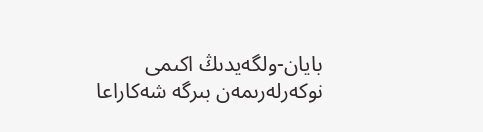بايان-ولگەيدىڭ اكىمى نوكەرلەرىمەن بىرگە شەكاراعا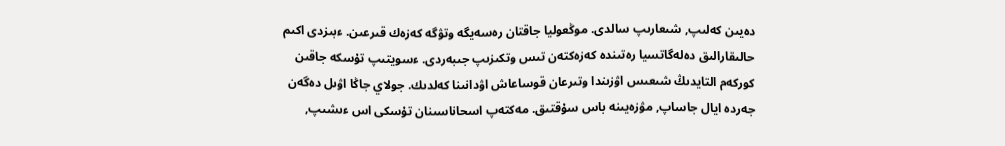دەيىن كەلىپ, شىعارىپ سالدى. موڭعوليا جاقتان رەسەيگە وتۋگە كەزەك قىرعىن. ءبىزدى اكىم حالىقارالىق دەلەگاتسيا رەتىندە كەزەكتەن تىس وتكىزىپ جىبەردى. ءسويتىپ تۇسكە جاقىن كوركەم التايدىڭ شىعىس اۋزىندا وتىرعان قوساعاش اۋدانىنا كەلدىك. جولاي جاڭا اۋىل دەگەن جەردە ايال جاساپ, مۋزەيىنە باس سۇقتىق. مەكتەپ اسحاناسىنان تۇسكى اس ءىشىپ,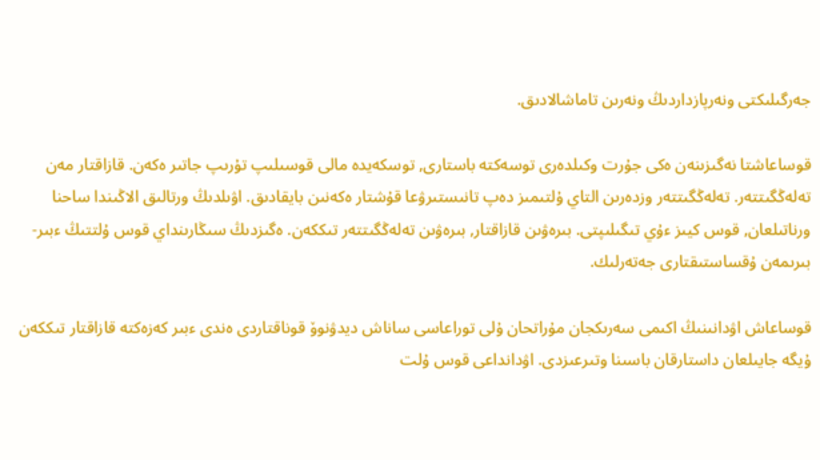جەرگىلىكتى ونەرپازداردىڭ ونەرىن تاماشالادىق.

قوساعاشتا نەگىزىنەن ەكى جۇرت وكىلدەرى توسەكتە باستارى, توسكەيدە مالى قوسىلىپ تۇرىپ جاتىر ەكەن. قازاقتار مەن تەلەڭگىتتەر. تەلەڭگىتتەر وزدەرىن التاي ۇلتىمىز دەپ تانىستىرۋعا قۇشتار ەكەنىن بايقادىق. اۋىلدىڭ ورتالىق الاڭىندا ساحنا ورناتىلعان, قوس كيىز ءۇي تىگىلىپتى. بىرەۋىن قازاقتار, بىرەۋىن تەلەڭگىتتەر تىككەن. ەگىزدىڭ سىڭارىنداي قوس ۇلتتىڭ ءبىر-بىرىمەن ۇقساستىقتارى جەتەرلىك.

قوساعاش اۋدانىنىڭ اكىمى سەرىكجان مۇراتحان ۇلى توراعاسى ساناش ديدۋنوۆ قوناقتاردى ەندى ءبىر كەزەكتە قازاقتار تىككەن ۇيگە جايىلعان داستارقان باسىنا وتىرعىزدى. اۋدانداعى قوس ۇلت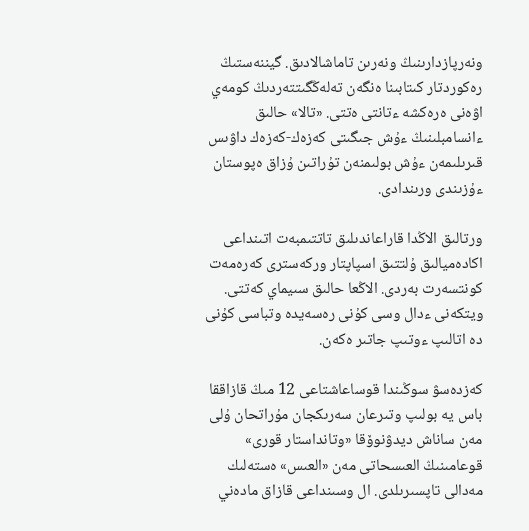ونەرپازدارىنىڭ ونەرىن تاماشالادىق. گيننەستىڭ رەكوردتار كىتابىنا ەنگەن تەلەڭگىتتەردىڭ كومەي اۋەنى ەرەكشە ءتانتى ەتتى. «تالا» حالىق ءانسامبلىنىڭ ءۇش جىگىتى كەزەك-كەزەك داۋىس قىرىلىمەن ءۇش بولىمنەن تۇراتىن ۇزاق ەپوستان ءۇزىندى ورىندادى.

ورتالىق الاڭدا قاراعاندىلىق تاتتىمبەت اتىنداعى اكادەميالىق ۇلتتىق اسپاپتار وركەسترى كەرەمەت كونتسەرت بەردى. الاڭعا حالىق سىيماي كەتتى. ويتكەنى ءدال وسى كۇنى رەسەيدە وتباسى كۇنى دە اتالىپ ءوتىپ جاتىر ەكەن.

كەزدەسۋ سوڭىندا قوساعاشتاعى 12 مىڭ قازاققا باس يە بولىپ وتىرعان سەرىكجان مۇراتحان ۇلى مەن ساناش ديدۋنوۆقا «وتانداستار قورى» قوعامىنىڭ العىسحاتى مەن «العىس» ەستەلىك مەدالى تاپسىرىلدى. ال وسىنداعى قازاق مادەني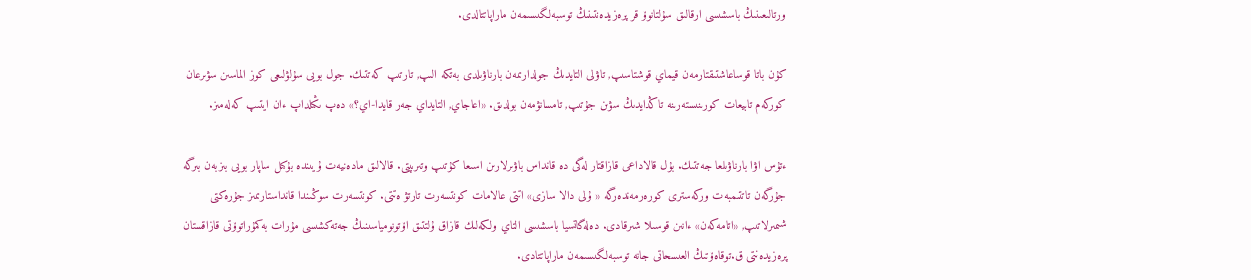ورتالىعىنىڭ باسشىسى ارقالىق سۇلتانوۆ قر پرەزيدەنتىنىڭ توسبەلگىسىمەن ماراپاتتالدى.

كۇن باتا قوساعاشتىقتارمەن قيماي قوشتاسىپ, تاۋلى التايدىڭ جولدارىمەن بارناۋىلدى بەتكە الىپ, تارتىپ كەتتىك. جول بويى سۇلۋلىعى كوز الماسىن سۋىرعان كوركەم تابيعات كورىنىستەرىنە تاڭدايدىڭ سۋىن جۇتىپ, تامسانۋمەن بولدىق. «اعاجاي, التايداي جەر قايدا-اي؟» دەپ ىڭىلداپ ءان ايتىپ كەلەمىز.

ءتۇس اۋا بارناۋىلعا جەتتىك. بۇل قالاداعى قازاقتار لەگى دە قانداس باۋىرلارىن اسىعا كۇتىپ وتىرىپتى. قالالىق مادەنيەت ۇيىندە بۇكىل ساپار بويى بىزبەن بىرگە جۇرگەن تاتتىمبەت وركەسترى كورەرمەندەرگە « ۇلى دالا سازى» اتتى عالامات كونتسەرت تارتۋ ەتتى. كونتسەرت سوڭىندا قانداستارىمىز جۇرەكتى شىمىرلاتىپ, «اتامەكەن» ءانىن قوسىلا شىرقادى. دەلەگاتسيا باسشىسى التاي ولكەلىك قازاق ۇلتتىق اۆتونومياسىنىڭ جەتەكشىسى مۇرات بەكمۇراتوۆتى قازاقستان پرەزيدەنتى ق.توقاەۆتىڭ العىسحاتى جانە توسبەلگىسىمەن ماراپاتتادى.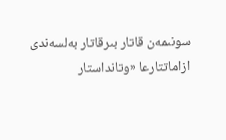سونىمەن قاتار بىرقاتار بەلسەندى ازاماتتارعا «وتانداستار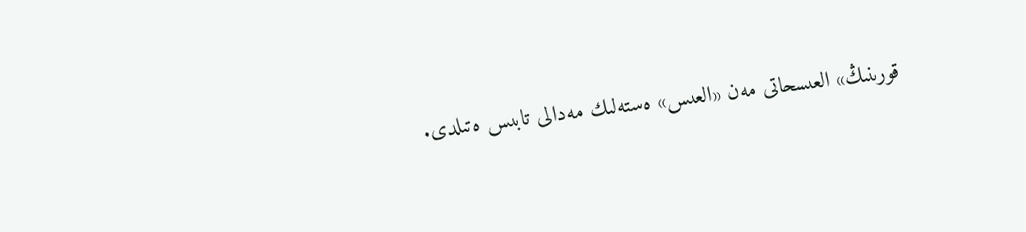قورىنىڭ» العىسحاتى مەن «العىس» ەستەلىك مەدالى تابىس ەتىلدى.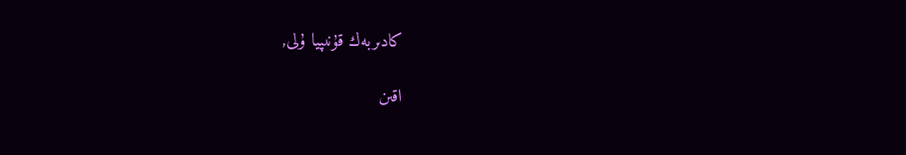كادىربەك قۇنىپيا ۇلى,

اقىن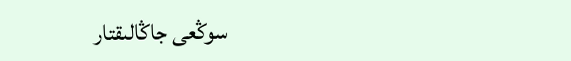سوڭعى جاڭالىقتار